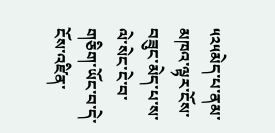༥༢༥མེད་པ་ནམ་མཁའ་ལྟར་ངོས་བཟུང་མེད་པ་ས་ལེ་སེང་ངེ་བ་གཅིག་ཡོང་བ་དེ་ངོས་འཛིན་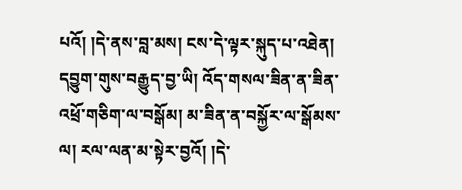པའོ། །དེ་ནས་བླ་མས། ངས་དེ་ལྟར་སྐུད་པ་འཐེན། དབྱུག་གུས་བརྒྱུད་བྱ་ཡི། འོད་གསལ་ཟིན་ན་ཟིན་འཕྲོ་གཅིག་ལ་བསྒོམ། མ་ཟིན་ན་བསྐྱོར་ལ་སྒོམས་ལ། རལ་ལན་མ་སྟེར་བྱའོ། །དེ་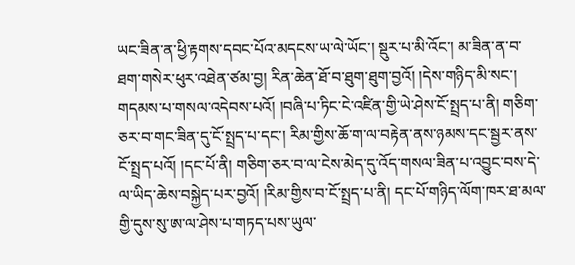ཡང་ཟིན་ན་ཕྱི་རྟགས་དབང་པོའ་མདངས་ཡ་ལེ་ཡོང་། སྡུར་པ་མི་འོང་། མ་ཟིན་ན་བ་ཐག་གསེར་ཕུར་འཐེན་ཙམ་བྱ། རིན་ཆེན་ཐོ་བ་ཐུག་ཐུག་བྱའོ། །དེས་གཉིད་མི་སང་། གདམས་པ་གསལ་འདེབས་པའོ། །བཞི་པ་ཏིང་ངེ་འཛིན་གྱི་ཡེ་ཤེས་ངོ་སྤྲད་པ་ནི། གཅིག་ཅར་བ་གང་ཟིན་དུ་ངོ་སྤྲད་པ་དང་། རིམ་གྱིས་ཆོ་ག་ལ་བརྟེན་ནས་ཉམས་དང་སྦྱར་ནས་ངོ་སྤྲད་པའོ། །དང་པོ་ནི། གཅིག་ཅར་བ་ལ་ངེས་མེད་དུ་འོད་གསལ་ཟིན་པ་འབྱུང་བས་དེ་ལ་ཡིད་ཆེས་བསྐྱེད་པར་བྱའོ། །རིམ་གྱིས་བ་ངོ་སྤྲད་པ་ནི། དང་པོ་གཉིད་ལོག་ཁར་ཐ་མལ་གྱི་དུས་སུ་ཨ་ལ་ཤེས་པ་གཏད་པས་ཡུལ་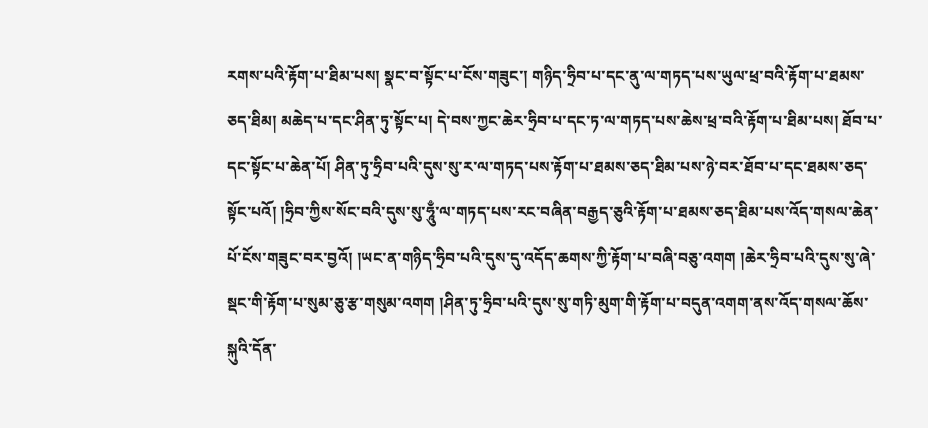རགས་པའི་རྟོག་པ་ཐིམ་པས། སྣང་བ་སྟོང་པ་ངོས་གཟུང་། གཉིད་ཧྲིབ་པ་དང་ནུ་ལ་གཏད་པས་ཡུལ་ཕྲ་བའི་རྟོག་པ་ཐམས་ཅད་ཐིམ། མཆེད་པ་དང་ཤིན་ཏུ་སྟོང་པ། དེ་བས་ཀྱང་ཆེར་ཧྲིབ་པ་དང་ཏ་ལ་གཏད་པས་ཆེས་ཕྲ་བའི་རྟོག་པ་ཐིམ་པས། ཐོབ་པ་དང་སྟོང་པ་ཆེན་པོ། ཤིན་ཏུ་ཧྲིབ་པའི་དུས་སུ་ར་ལ་གཏད་པས་རྟོག་པ་ཐམས་ཅད་ཐིམ་པས་ཉེ་བར་ཐོབ་པ་དང་ཐམས་ཅད་སྟོང་པའོ། །ཧྲིབ་ཀྱིས་སོང་བའི་དུས་སུ་ཧཱུྃ་ལ་གཏད་པས་རང་བཞིན་བརྒྱད་ཅུའི་རྟོག་པ་ཐམས་ཅད་ཐིམ་པས་འོད་གསལ་ཆེན་པོ་ངོས་གཟུང་བར་བྱའོ། །ཡང་ན་གཉིད་ཧྲིབ་པའི་དུས་དུ་འདོད་ཆགས་ཀྱི་རྟོག་པ་བཞི་བཅུ་འགག །ཆེར་ཧྲིབ་པའི་དུས་སུ་ཞེ་སྡང་གི་རྟོག་པ་སུམ་ཅུ་རྩ་གསུམ་འགག །ཤིན་ཏུ་ཧྲིབ་པའི་དུས་སུ་གཏི་མུག་གི་རྟོག་པ་བདུན་འགག་ནས་འོད་གསལ་ཆོས་སྐུའི་དོན་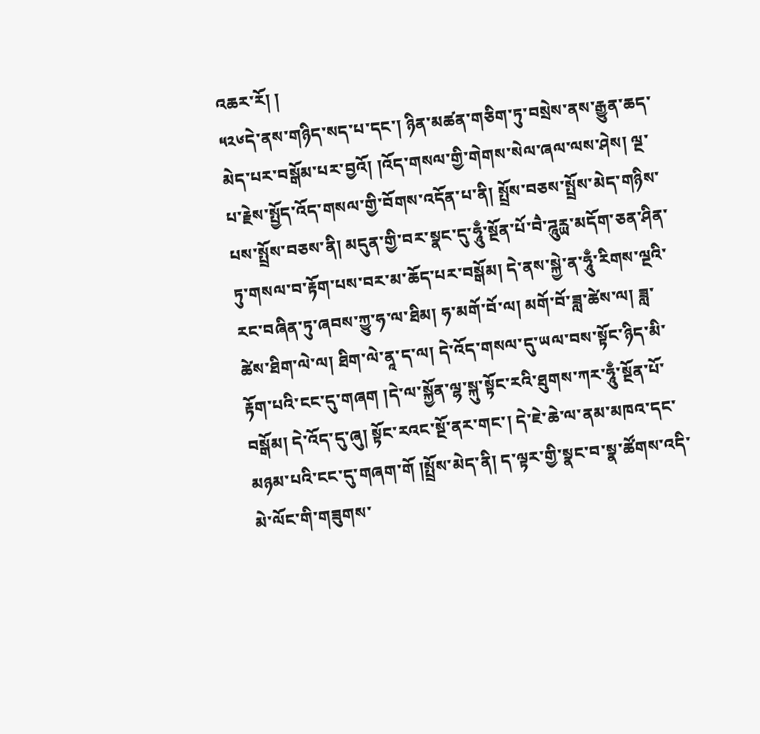འཆར་རོ། །
༥༢༦དེ་ནས་གཉིད་སད་པ་དང་། ཉིན་མཚན་གཅིག་ཏུ་བསྲེས་ནས་རྒྱུན་ཆད་མེད་པར་བསྒོམ་པར་བྱའོ། །འོད་གསལ་གྱི་གེགས་སེལ་ཞལ་ལས་ཤེས། ལྔ་པ་རྗེས་སྤྱོད་འོད་གསལ་གྱི་བོགས་འདོན་པ་ནི། སྤྲོས་བཅས་སྤྲོས་མེད་གཉིས་པས་སྤྲོས་བཅས་ནི། མདུན་གྱི་བར་སྣང་དུ་ཧཱུྃ་སྔོན་པོ་བཻ་ཌཱུརྻ་མདོག་ཅན་ཤིན་ཏུ་གསལ་བ་རྟོག་པས་བར་མ་ཆོད་པར་བསྒོམ། དེ་ནས་སྐྱེ་ན་ཧཱུྃ་རིགས་ལྔའི་རང་བཞིན་ཏུ་ཞབས་ཀྱུ་ཧ་ལ་ཐིམ། ཧ་མགོ་བོ་ལ། མགོ་བོ་ཟླ་ཚེས་ལ། ཟླ་ཚེས་ཐིག་ལེ་ལ། ཐིག་ལེ་ནཱ་ད་ལ། དེ་འོད་གསལ་དུ་ཡལ་བས་སྟོང་ཉིད་མི་རྟོག་པའི་ངང་དུ་གཞག །དེ་ལ་སྐྱོན་ལྷ་སྐུ་སྟོང་རའི་ཐུགས་ཀར་ཧཱུྃ་སྔོན་པོ་བསྒོམ། དེ་འོད་དུ་ཞུ། སྟོང་རའང་སྔོ་ནར་གང་། དེ་ཇེ་ཆེ་ལ་ནམ་མཁའ་དང་མཉམ་པའི་ངང་དུ་གཞག་གོ །སྤྲོས་མེད་ནི། ད་ལྟར་གྱི་སྣང་བ་སྣ་ཚོགས་འདི་མེ་ལོང་གི་གཟུགས་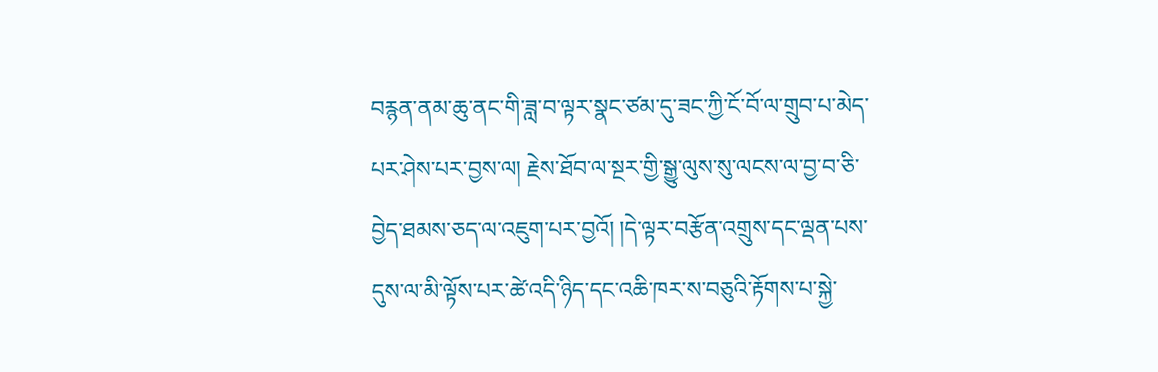བརྙན་ནམ་ཆུ་ནང་གི་ཟླ་བ་ལྟར་སྣང་ཙམ་དུ་ཟང་ཀྱི་ངོ་བོ་ལ་གྲུབ་པ་མེད་པར་ཤེས་པར་བྱས་ལ། རྗེས་ཐོབ་ལ་སྔར་གྱི་སྒྱུ་ལུས་སུ་ལངས་ལ་བྱ་བ་ཅི་བྱེད་ཐམས་ཅད་ལ་འཇུག་པར་བྱའོ། །དེ་ལྟར་བརྩོན་འགྲུས་དང་ལྡན་པས་དུས་ལ་མི་ལྟོས་པར་ཚེ་འདི་ཉིད་དང་འཆི་ཁར་ས་བཅུའི་རྟོགས་པ་སྐྱེ་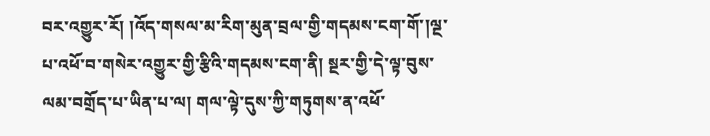བར་འགྱུར་རོ། །འོད་གསལ་མ་རིག་མུན་བྲལ་གྱི་གདམས་ངག་གོ་།ལྔ་པ་འཕོ་བ་གསེར་འགྱུར་གྱི་རྩིའི་གདམས་ངག་ནི། སྔར་གྱི་དེ་ལྟ་བུས་ལམ་བགྲོད་པ་ཡིན་པ་ལ། གལ་ལྟེ་དུས་ཀྱི་གཏུགས་ན་འཕོ་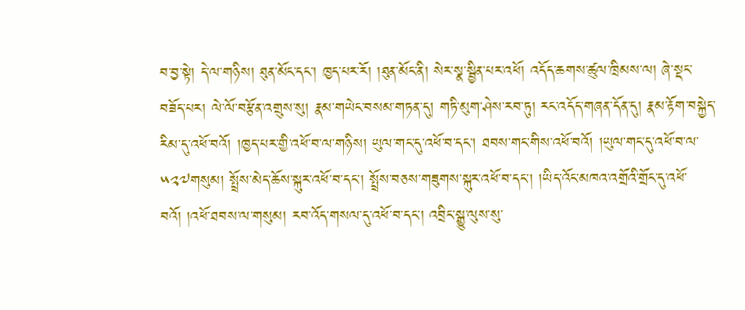བ་བྱ་སྟེ། དེ་ལ་གཉིས། ཐུན་མོང་དང་། ཁྱད་པར་རོ། །ཐུན་མོང་ནི། སེར་སྣ་སྦྱིན་པར་འཕོ། འདོད་ཆགས་ཚུལ་ཁྲིམས་ལ། ཞེ་སྡང་བཟོད་པར། ལེ་ལོ་བརྩོན་འགྲུས་སུ། རྣམ་གཡེང་བསམ་གཏན་དུ། གཏི་མུག་ཤེས་རབ་ཏུ། རང་འདོད་གཞན་དོན་དུ། རྣམ་རྟོག་བསྐྱེད་རིམ་དུ་འཕོ་བའོ། །ཁྱད་པར་གྱི་འཕོ་བ་ལ་གཉིས། ཡུལ་གང་དུ་འཕོ་བ་དང་། ཐབས་གང་གིས་འཕོ་བའོ། །ཡུལ་གང་དུ་འཕོ་བ་ལ་
༥༢༧གསུམ། སྤྲོས་མེད་ཆོས་སྐུར་འཕོ་བ་དང་། སྤྲོས་བཅས་གཟུགས་སྐུར་འཕོ་བ་དང་། །ཡིད་འོང་མཁའ་འགྲོའི་གྲོང་དུ་འཕོ་བའོ། །འཕོ་ཐབས་ལ་གསུམ། རབ་འོད་གསལ་དུ་འཕོ་བ་དང་། འབྲིང་སྒྱུ་ལུས་སུ་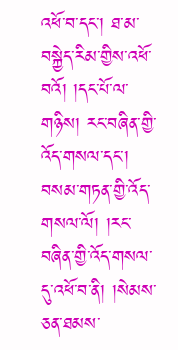འཕོ་བ་དང་། ཐ་མ་བསྐྱེད་རིམ་གྱིས་འཕོ་བའོ། །དང་པོ་ལ་གཉིས། རང་བཞིན་གྱི་འོད་གསལ་དང་། བསམ་གཏན་གྱི་འོད་གསལ་ལོ། །རང་བཞིན་གྱི་འོད་གསལ་དུ་འཕོ་བ་ནི། །སེམས་ཅན་ཐམས་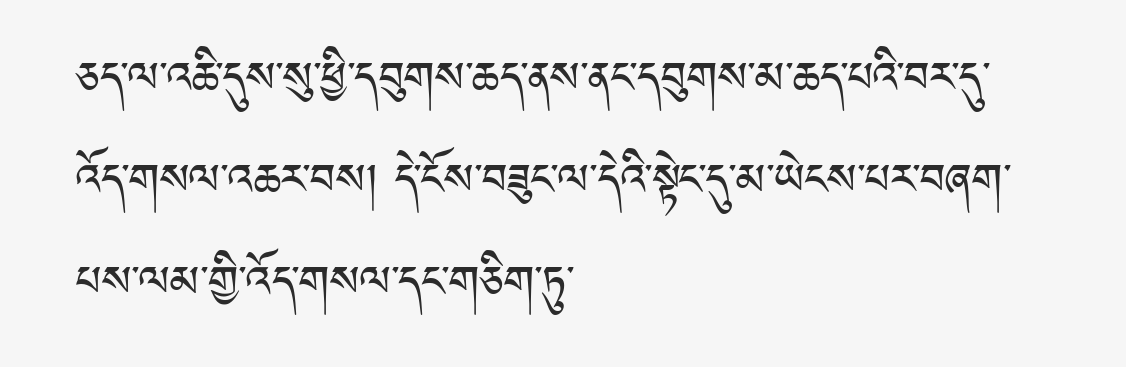ཅད་ལ་འཆི་དུས་སུ་ཕྱི་དབུགས་ཆད་ནས་ནང་དབུགས་མ་ཆད་པའི་བར་དུ་འོད་གསལ་འཆར་བས། དེ་ངོས་བཟུང་ལ་དེའི་སྟེང་དུ་མ་ཡེངས་པར་བཞག་པས་ལམ་གྱི་འོད་གསལ་དང་གཅིག་ཏུ་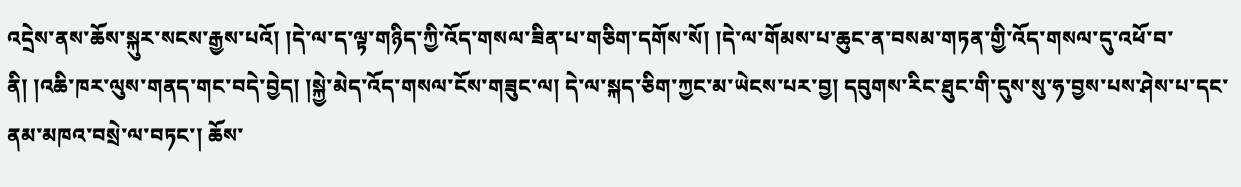འདྲེས་ནས་ཆོས་སྐུར་སངས་རྒྱས་པའོ། །དེ་ལ་ད་ལྟ་གཉིད་ཀྱི་འོད་གསལ་ཟིན་པ་གཅིག་དགོས་སོ། །དེ་ལ་གོམས་པ་ཆུང་ན་བསམ་གཏན་གྱི་འོད་གསལ་དུ་འཕོ་བ་ནི། །འཆི་ཁར་ལུས་གནད་གང་བདེ་བྱེད། །སྐྱེ་མེད་འོད་གསལ་ངོས་གཟུང་ལ། དེ་ལ་སྐད་ཅིག་ཀྱང་མ་ཡེངས་པར་བྱ། དབུགས་རིང་ཐུང་གི་དུས་སུ་ཧ་བྱས་པས་ཤེས་པ་དང་ནམ་མཁའ་བསྲེ་ལ་བཏང་། ཆོས་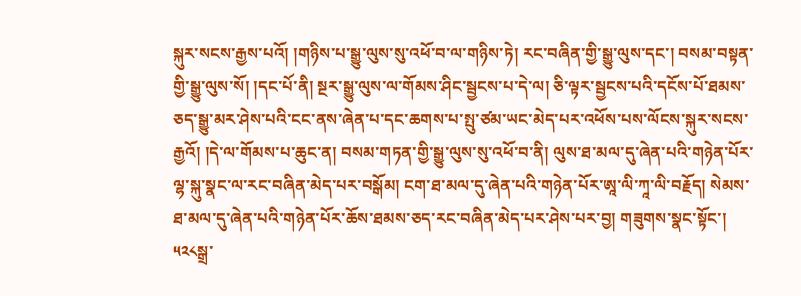སྐུར་སངས་རྒྱས་པའོ། །གཉིས་པ་སྒྱུ་ལུས་སུ་འཕོ་བ་ལ་གཉིས་ཏེ། རང་བཞིན་གྱི་སྒྱུ་ལུས་དང་། བསམ་བསྟན་གྱི་སྒྱུ་ལུས་སོ། །དང་པོ་ནི། སྔར་སྒྱུ་ལུས་ལ་གོམས་ཤིང་སྦྱངས་པ་དེ་ལ། ཅི་ལྟར་སྦྱངས་པའི་དངོས་པོ་ཐམས་ཅད་སྒྱུ་མར་ཤེས་པའི་ངང་ནས་ཞེན་པ་དང་ཆགས་པ་སྤུ་ཙམ་ཡང་མེད་པར་འཕོས་པས་ལོངས་སྐུར་སངས་རྒྱའོ། །དེ་ལ་གོམས་པ་ཆུང་ན། བསམ་གཏན་གྱི་སྒྱུ་ལུས་སུ་འཕོ་བ་ནི། ལུས་ཐ་མལ་དུ་ཞེན་པའི་གཉེན་པོར་ལྷ་སྐུ་སྣང་ལ་རང་བཞིན་མེད་པར་བསྒོམ། ངག་ཐ་མལ་དུ་ཞེན་པའི་གཉེན་པོར་ཨཱ་ལི་ཀཱ་ལི་བརྗོད། སེམས་ཐ་མལ་དུ་ཞེན་པའི་གཉེན་པོར་ཆོས་ཐམས་ཅད་རང་བཞིན་མེད་པར་ཤེས་པར་བྱ། གཟུགས་སྣང་སྟོང་།
༥༢༨སྒྲ་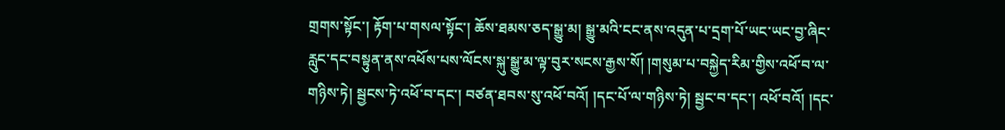གྲགས་སྟོང་། རྟོག་པ་གསལ་སྟོང་། ཆོས་ཐམས་ཅད་སྒྱུ་མ། སྒྱུ་མའི་ངང་ནས་འདུན་པ་དྲག་པོ་ཡང་ཡང་བྱ་ཞིང་རླུང་དང་བསྟུན་ནས་འཕོས་པས་ལོངས་སྐུ་སྒྱུ་མ་ལྟ་བུར་སངས་རྒྱས་སོ། །གསུམ་པ་བསྐྱེད་རིམ་གྱིས་འཕོ་བ་ལ་གཉིས་ཏེ། སྦྱངས་ཏེ་འཕོ་བ་དང་། བཙན་ཐབས་སུ་འཕོ་བའོ། །དང་པོ་ལ་གཉིས་ཏེ། སྦྱང་བ་དང་། འཕོ་བའོ། །དང་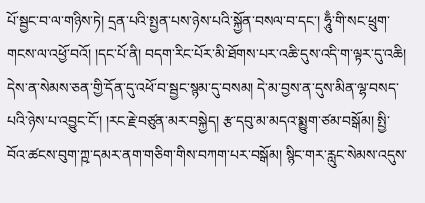པོ་སྦྱང་བ་ལ་གཉིས་ཏེ། དྲན་པའི་སྤྱན་པས་ཉེས་པའི་སྐྱོན་བསལ་བ་དང་། ཧཱུྃ་གི་སང་ཕྲུག་གངས་ལ་འཕྱོ་བའོ། །དང་པོ་ནི། བདག་རིང་པོར་མི་ཐོགས་པར་འཆི་དུས་འདི་ག་ལྟར་དུ་འཆི། དེས་ན་སེམས་ཅན་གྱི་དོན་དུ་འཕོ་བ་སྦྱང་སྙམ་དུ་བསམ། དེ་མ་བྱས་ན་དུས་མིན་ལྷ་བསད་པའི་ཉེས་པ་འབྱུང་ངོ་། །རང་རྗེ་བཙུན་མར་བསྐྱེད། རྩ་དབུ་མ་མདའ་སྨྱུག་ཙམ་བསྒོམ། སྤྱི་བོའ་ཚངས་བུག་ཀྵ་དམར་ནག་གཅིག་གིས་བཀག་པར་བསྒོམ། སྙིང་གར་རླུང་སེམས་འདུས་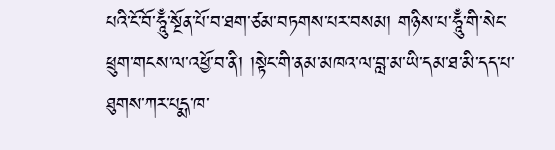པའི་ངོ་བོ་ཧཱུྃ་སྔོན་པོ་བ་ཐག་ཙམ་བཏགས་པར་བསམ། གཉིས་པ་ཧཱུྃ་གི་སེང་ཕྲུག་གངས་ལ་འཕྱོ་བ་ནི། །སྟེང་གི་ནམ་མཁའ་ལ་བླ་མ་ཡི་དམ་ཐ་མི་དད་པ་ཐུགས་ཀར་པདྨ་ཁ་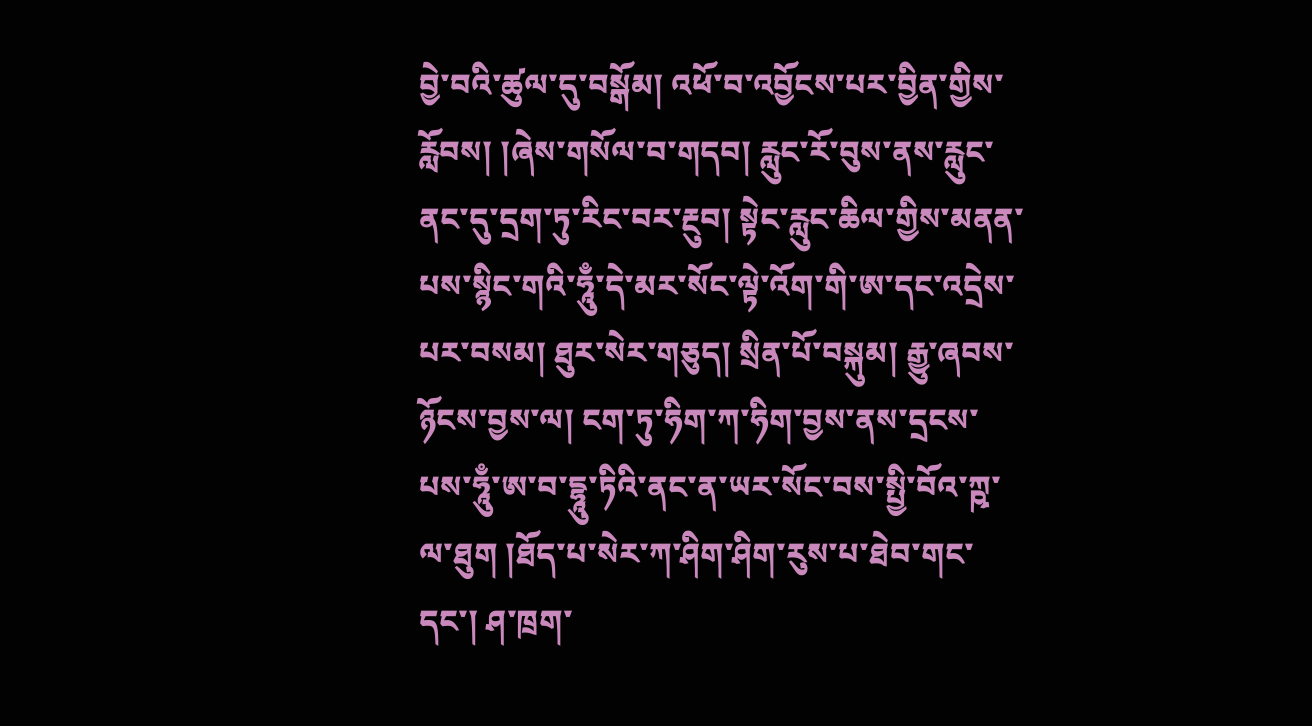བྱེ་བའི་ཚུལ་དུ་བསྒོམ། འཕོ་བ་འབྱོངས་པར་བྱིན་གྱིས་རློབས། །ཞེས་གསོལ་བ་གདབ། རླུང་རོ་བུས་ནས་རླུང་ནང་དུ་དྲག་ཏུ་རིང་བར་རྔུབ། སྟེང་རླུང་ཆིལ་གྱིས་མནན་པས་སྙིང་གའི་ཧཱུྃ་དེ་མར་སོང་ལྟེ་འོག་གི་ཨ་དང་འདྲེས་པར་བསམ། ཐུར་སེར་གཅུད། སྲིན་པོ་བསྐུམ། རྒྱུ་ཞབས་ཉོངས་བྱས་ལ། ངག་ཏུ་ཧིག་ཀ་ཧིག་བྱས་ནས་དྲངས་པས་ཧཱུྃ་ཨ་བ་དྷཱུ་ཏིའི་ནང་ན་ཡར་སོང་བས་སྤྱི་བོའ་ཀྵ་ལ་ཐུག །ཐོད་པ་སེར་ཀ་ཤིག་ཤིག་རུས་པ་ཐེབ་གང་དང་། ཤ་ཁྲག་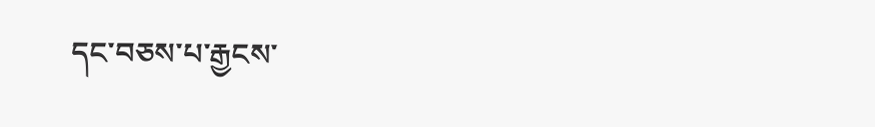དང་བཅས་པ་རྒྱངས་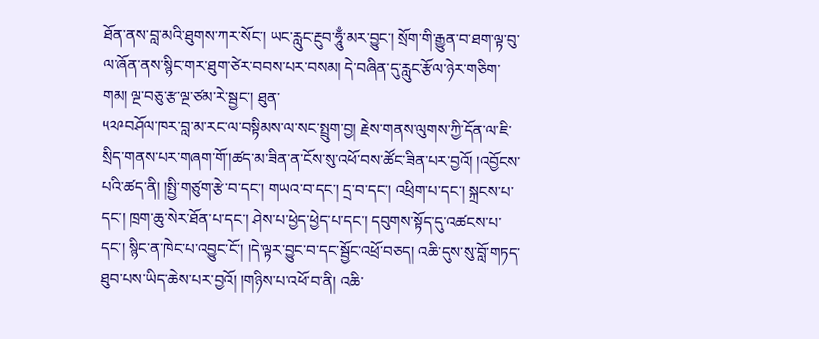ཐོན་ནས་བླ་མའི་ཐུགས་ཀར་སོང་། ཡང་རླུང་རྔུབ་ཧཱུྃ་མར་བྱུང་། སྲོག་གི་རྒྱུན་བ་ཐག་ལྟ་བུ་ལ་ཞོན་ནས་སྙིང་གར་ཐུག་ཙེར་བབས་པར་བསམ། དེ་བཞིན་དུ་རླུང་རྩོལ་ཉེར་གཅིག་གམ། ལྔ་བཅུ་རྩ་ལྔ་ཙམ་རེ་སྦྱང་། ཐུན་
༥༢༩བཤོལ་ཁར་བླ་མ་རང་ལ་བསྟིམས་ལ་སང་སྤྲུག་བྱ། རྗེས་གནས་ལུགས་ཀྱི་དོན་ལ་ཇི་སྲིད་གནས་པར་གཞག་གོ་།ཚད་མ་ཟིན་ན་ངོས་སུ་འཕོ་བས་ཚོང་ཟིན་པར་བྱའོ། །འབྱོངས་པའི་ཚད་ནི། །སྤྱི་གཙུག་རྩེ་བ་དང་། གཡའ་བ་དང་། དྲ་བ་དང་། འཕྲིག་པ་དང་། སྐྲངས་པ་དང་། ཁྲག་ཆུ་སེར་ཐོན་པ་དང་། ཤེས་པ་ཕྱེད་ཕྱེད་པ་དང་། དབུགས་སྟོད་དུ་འཚངས་པ་དང་། སྙིང་ན་ཁེང་པ་འབྱུང་ངོ་། །དེ་ལྟར་བྱུང་བ་དང་སྦྱོང་འཕྲོ་བཅད། འཆི་དུས་སུ་བློ་གཏད་ཐུབ་པས་ཡིད་ཆེས་པར་བྱའོ། །གཉིས་པ་འཕོ་བ་ནི། འཆི་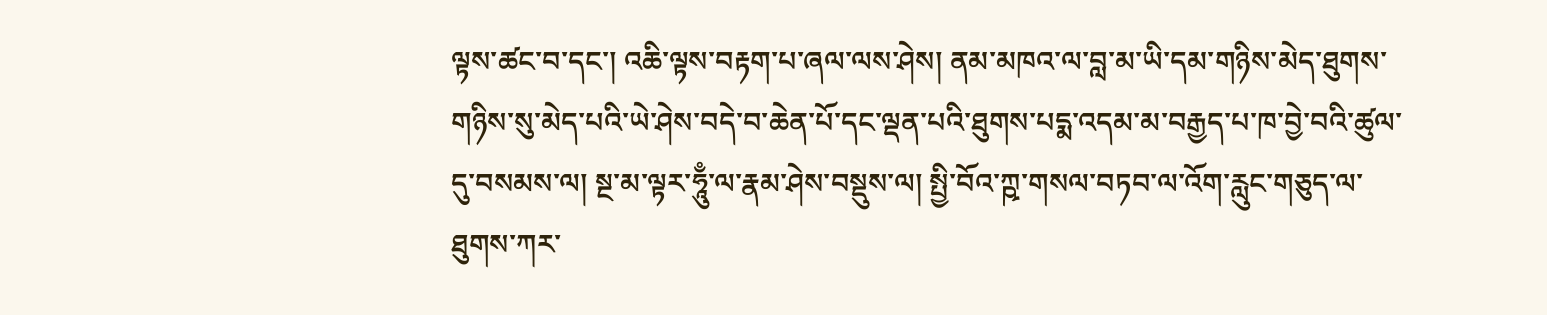ལྟས་ཚང་བ་དང་། འཆི་ལྟས་བརྟག་པ་ཞལ་ལས་ཤེས། ནམ་མཁའ་ལ་བླ་མ་ཡི་དམ་གཉིས་མེད་ཐུགས་གཉིས་སུ་མེད་པའི་ཡེ་ཤེས་བདེ་བ་ཆེན་པོ་དང་ལྡན་པའི་ཐུགས་པདྨ་འདམ་མ་བརྒྱད་པ་ཁ་བྱེ་བའི་ཚུལ་དུ་བསམས་ལ། སྔ་མ་ལྟར་ཧཱུྃ་ལ་རྣམ་ཤེས་བསྡུས་ལ། སྤྱི་བོའ་ཀྵ་གསལ་བཏབ་ལ་འོག་རླུང་གཅུད་ལ་ཐུགས་ཀར་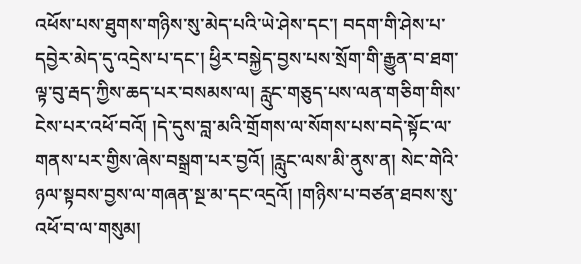འཕོས་པས་ཐུགས་གཉིས་སུ་མེད་པའི་ཡེ་ཤེས་དང་། བདག་གི་ཤེས་པ་དབྱེར་མེད་དུ་འདྲེས་པ་དང་། ཕྱིར་བསྐྱེད་བྱས་པས་སྲོག་གི་རྒྱུན་བ་ཐག་ལྟ་བུ་རྦད་ཀྱིས་ཆད་པར་བསམས་ལ། རླུང་གཅུད་པས་ལན་གཅིག་གིས་ངེས་པར་འཕོ་བའོ། །དེ་དུས་བླ་མའི་གྲོགས་ལ་སོགས་པས་བདེ་སྟོང་ལ་གནས་པར་གྱིས་ཞེས་བསྒྲག་པར་བྱའོ། །རླུང་ལས་མི་ནུས་ན། སེང་གེའི་ཉལ་སྟབས་བྱས་ལ་གཞན་སྔ་མ་དང་འདྲའོ། །གཉིས་པ་བཙན་ཐབས་སུ་འཕོ་བ་ལ་གསུམ།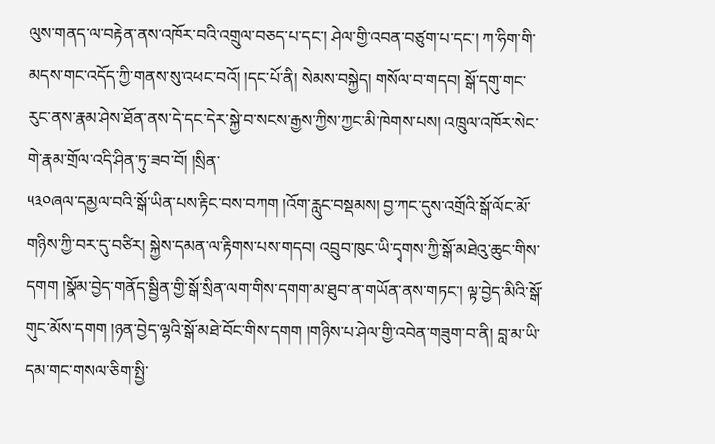ལུས་གནད་ལ་བརྟེན་ནས་འཁོར་བའི་འགྲུལ་བཅད་པ་དང་། ཤེལ་གྱི་འབན་བཙུག་པ་དང་། ཀ་ཧིག་གི་མདས་གང་འདོད་ཀྱི་གནས་སུ་འཕང་བའོ། །དང་པོ་ནི། སེམས་བསྐྱེད། གསོལ་བ་གདབ། སྒོ་དགུ་གང་རུང་ནས་རྣམ་ཤེས་ཐོན་ནས་དེ་དང་དེར་སྐྱེ་བ་སངས་རྒྱས་ཀྱིས་ཀྱང་མི་ཁེགས་པས། འཁྲུལ་འཁོར་སེང་གེ་རྣམ་གྲོལ་འདི་ཤིན་ཏུ་ཟབ་བོ། །སྲིན་
༥༣༠ཞལ་དམྱལ་བའི་སྒོ་ཡིན་པས་རྟིང་བས་བཀག །འོག་རླུང་བསྡམས། བྱ་ཀང་དུས་འགྲོའི་སྒོ་ལོང་མོ་གཉིས་ཀྱི་བར་དུ་བཙིར། སྐྱེས་དམན་ལ་རྟིགས་པས་གདབ། འབྲུབ་ཁུང་ཡི་དྭགས་ཀྱི་སྒོ་མཐེའུ་ཆུང་གིས་དགག །སྣོམ་བྱེད་གནོད་སྦྱིན་གྱི་སྒོ་སྲིན་ལག་གིས་དགག་མ་ཐུབ་ན་གཡོན་ནས་གཏང་། ལྟ་བྱེད་མིའི་སྒོ་གུང་མོས་དགག །ཉན་བྱེད་ལྷའི་སྒོ་མཐེ་བོང་གིས་དགག །གཉིས་པ་ཤེལ་གྱི་འབེན་གཟུག་བ་ནི། བླ་མ་ཡི་དམ་གང་གསལ་ཅིག་སྤྱི་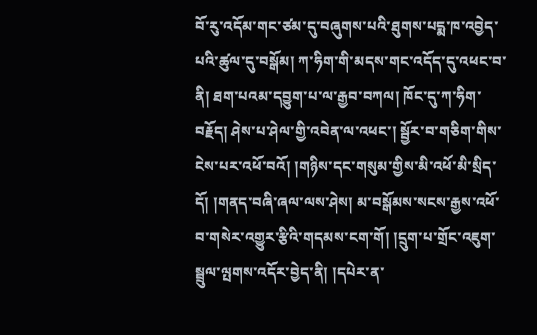བོ་རུ་འདོམ་གང་ཙམ་དུ་བཞུགས་པའི་ཐུགས་པདྨ་ཁ་འབྱེད་པའི་ཚུལ་དུ་བསྒོམ། ཀ་ཧིག་གི་མདས་གང་འདོད་དུ་འཕང་བ་ནི། ཐག་པའམ་དབྱུག་པ་ལ་རྒྱབ་བཀལ། ཁོང་དུ་ཀ་ཧིག་བརྗོད། ཤེས་པ་ཤེལ་གྱི་འབེན་ལ་འཕང་། སྦྱོར་བ་གཅིག་གིས་ངེས་པར་འཕོ་བའོ། །གཉིས་དང་གསུམ་གྱིས་མི་འཕོ་མི་སྲིད་དོ། །གནད་བཞི་ཞལ་ལས་ཤེས། མ་བསྒོམས་སངས་རྒྱས་འཕོ་བ་གསེར་འགྱུར་རྩིའི་གདམས་ངག་གོ། །དྲུག་པ་གྲོང་འཇུག་སྦྲུལ་ལྤགས་འདོར་བྱེད་ནི། །དཔེར་ན་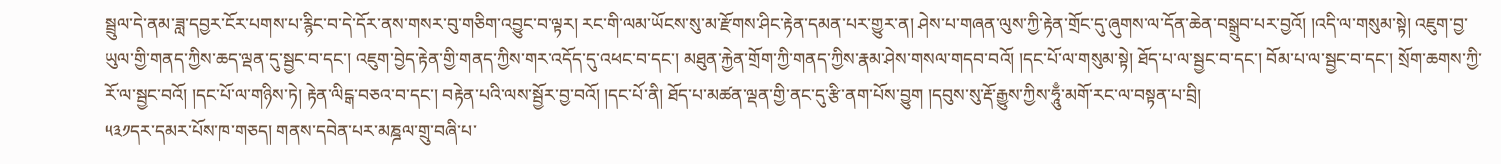སྦྲུལ་དེ་ནམ་ཟླ་དབྱར་ངོར་པགས་པ་རྙིང་བ་དེ་དོར་ནས་གསར་བུ་གཅིག་འབྱུང་བ་ལྟར། རང་གི་ལམ་ཡོངས་སུ་མ་རྫོགས་ཤིང་རྟེན་དམན་པར་གྱུར་ན། ཤེས་པ་གཞན་ལུས་ཀྱི་རྟེན་གྲོང་དུ་ཞུགས་ལ་དོན་ཆེན་བསྒྲུབ་པར་བྱའོ། །འདི་ལ་གསུམ་སྟེ། འཇུག་བྱ་ཡུལ་གྱི་གནད་ཀྱིས་ཆད་ལྡན་དུ་སྦྱང་བ་དང་། འཇུག་བྱེད་རྟེན་གྱི་གནད་ཀྱིས་གར་འདོད་དུ་འཕང་བ་དང་། མཐུན་རྐྱེན་གྲོག་ཀྱི་གནད་ཀྱིས་རྣམ་ཤེས་གསལ་གདབ་བའོ། །དང་པོ་ལ་གསུམ་སྟེ། ཐོད་པ་ལ་སྦྱང་བ་དང་། བོམ་པ་ལ་སྦྱང་བ་དང་། སྲོག་ཆགས་ཀྱི་རོ་ལ་སྦྱང་བའོ། །དང་པོ་ལ་གཉིས་ཏེ། རྟེན་ལིངྒ་བཅའ་བ་དང་། བརྟེན་པའི་ལས་སྦྱོར་བྱ་བའོ། །དང་པོ་ནི། ཐོད་པ་མཚན་ལྡན་གྱི་ནང་དུ་རྩི་ནག་པོས་བྱུག །དབུས་སུ་རྡོ་རྒྱུས་ཀྱིས་ཧཱུྃ་མགོ་རང་ལ་བསྟན་པ་བྲི།
༥༣༡དར་དམར་པོས་ཁ་གཅད། གནས་དབེན་པར་མཎྜལ་གྲུ་བཞི་པ་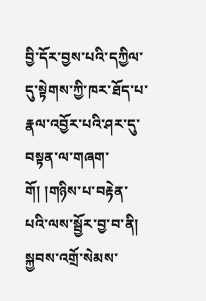བྱི་དོར་བྱས་པའི་དཀྱིལ་དུ་སྟེགས་ཀྱི་ཁར་ཐོད་པ་རྣལ་འབྱོར་པའི་ཤར་དུ་བསྟན་ལ་གཞག་གོ། །གཉིས་པ་བརྟེན་པའི་ལས་སྦྱོར་བྱ་བ་ནི། སྐྱབས་འགྲོ་སེམས་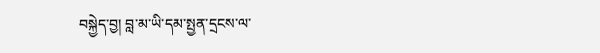བསྐྱེད་བྱ། བླ་མ་ཡི་དམ་སྤྱན་དྲངས་ལ་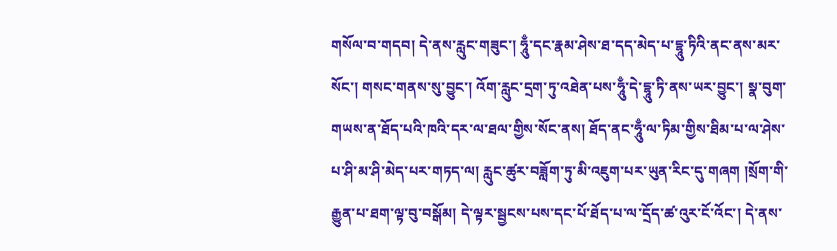གསོལ་བ་གདབ། དེ་ནས་རླུང་གཟུང་། ཧཱུྃ་དང་རྣམ་ཤེས་ཐ་དད་མེད་པ་དྷཱུ་ཏིའི་ནང་ནས་མར་སོང་། གསང་གནས་སུ་བྱུང་། འོག་རླུང་དྲག་ཏུ་འཐེན་པས་ཧཱུྃ་དེ་དྷཱུ་ཏི་ནས་ཡར་བྱུང་། སྣ་བུག་གཡས་ན་ཐོད་པའི་ཁའི་དར་ལ་ཐལ་གྱིས་སོང་ནས། ཐོད་ནང་ཧཱུྃ་ལ་ཏིམ་གྱིས་ཐིམ་པ་ལ་ཤེས་པ་ཤི་མ་ཤི་མེད་པར་གཏད་ལ། རླུང་ཚུར་བཟློག་ཏུ་མི་འཇུག་པར་ཡུན་རིང་དུ་གཞག །སྲོག་གི་རྒྱུན་པ་ཐག་ལྟ་བུ་བསྒོམ། དེ་ལྟར་སྦྱངས་པས་དང་པོ་ཐོད་པ་ལ་དྲོད་ཚ་འུར་ངོ་འོང་། དེ་ནས་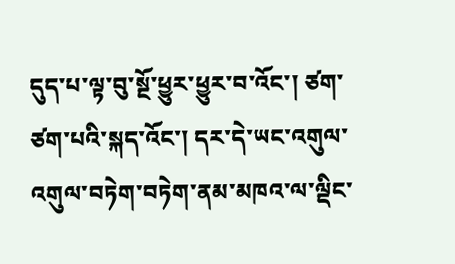དུད་པ་ལྟ་བུ་སྔོ་ཕྱུར་ཕྱུར་བ་འོང་། ཙག་ཙག་པའི་སྐད་འོང་། དར་དེ་ཡང་འགུལ་འགུལ་བཏེག་བཏེག་ནམ་མཁའ་ལ་ལྡིང་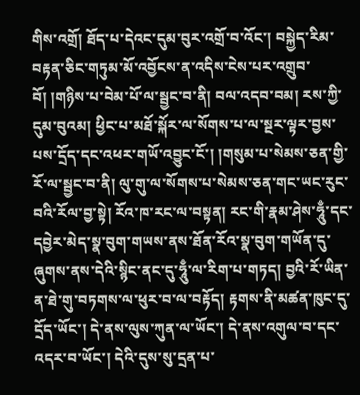གིས་འགྲོ། ཐོད་པ་དེའང་དུམ་བུར་འགྲོ་བ་འོང་། བསྐྱེད་རིམ་བརྟན་ཅིང་གཏུམ་མོ་འབྱོངས་ན་འདིས་ངེས་པར་འགྲུབ་བོ། །གཉིས་པ་བེམ་པོ་ལ་སྦྱང་བ་ནི། བལ་འདབ་བམ། རས་ཀྱི་དུམ་བུའམ། ཕྱིང་པ་མཐོ་སྐོར་ལ་སོགས་པ་ལ་སྔར་ལྟར་བྱས་པས་དྲོད་དང་འཕར་གཡོ་འབྱུང་ངོ་། །གསུམ་པ་སེམས་ཅན་གྱི་རོ་ལ་སྦྱང་བ་ནི། ལུ་གུ་ལ་སོགས་པ་སེམས་ཅན་གང་ཡང་རུང་བའི་རོལ་བྱ་སྟེ། རོའ་ཁ་རང་ལ་བསྟན། རང་གི་རྣམ་ཤེས་ཧཱུྃ་དང་དབྱེར་མེད་སྣ་བུག་གཡས་ནས་ཐོན་རོའ་སྣ་བུག་གཡོན་དུ་ཞུགས་ནས་དེའི་སྙིང་ནང་དུ་ཧཱུྃ་ལ་རིག་པ་གཏད། བྱའི་རོ་ཡིན་ན་ཐེ་གུ་བཏགས་ལ་ཕུར་བ་ལ་བརྟོད། རྟགས་ནི་མཚན་ཁུང་དུ་དྲོད་ཡོང་། དེ་ནས་ལུས་ཀུན་ལ་ཡོང་། དེ་ནས་འགུལ་བ་དང་འདར་བ་ཡོང་། དེའི་དུས་སུ་དྲན་པ་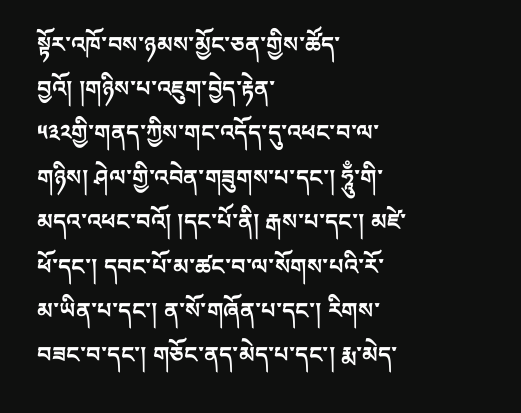སྟོར་འཁོ་བས་ཉམས་མྱོང་ཅན་གྱིས་ཚོད་བྱའོ། །གཉིས་པ་འཇུག་བྱེད་རྟེན་
༥༣༢གྱི་གནད་ཀྱིས་གང་འདོད་དུ་འཕང་བ་ལ་གཉིས། ཤེལ་གྱི་འབེན་གཟུགས་པ་དང་། ཧཱུྃ་གི་མདའ་འཕང་བའོ། །དང་པོ་ནི། རྒས་པ་དང་། མཛེ་ཕོ་དང་། དབང་པོ་མ་ཚང་བ་ལ་སོགས་པའི་རོ་མ་ཡིན་པ་དང་། ན་སོ་གཞོན་པ་དང་། རིགས་བཟང་བ་དང་། གཅོང་ནད་མེད་པ་དང་། རྨ་མེད་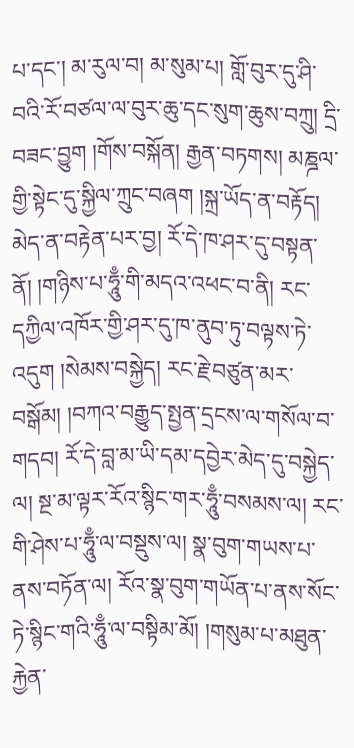པ་དང་། མ་རུལ་བ། མ་སུམ་པ། གློ་བུར་དུ་ཤི་བའི་རོ་བཙལ་ལ་བུར་ཆུ་དང་སུག་ཆུས་བཀྲུ། དྲི་བཟང་བྱུག །གོས་བསྐོན། རྒྱན་བཏགས། མཎྜལ་གྱི་སྟེང་དུ་སྐྱིལ་ཀྲུང་བཞག །སྐྲ་ཡོད་ན་བརྟོད། མེད་ན་བརྟེན་པར་བྱ། རོ་དེ་ཁ་ཤར་དུ་བསྟན་ནོ། །གཉིས་པ་ཧཱུྃ་གི་མདའ་འཕང་བ་ནི། རང་དཀྱིལ་འཁོར་གྱི་ཤར་དུ་ཁ་ནུབ་ཏུ་བལྟས་ཏེ་འདུག །སེམས་བསྐྱེད། རང་རྗེ་བཙུན་མར་བསྒོམ། །བཀའ་བརྒྱུད་སྤྱན་དྲངས་ལ་གསོལ་བ་གདབ། རོ་དེ་བླ་མ་ཡི་དམ་དབྱེར་མེད་དུ་བསྐྱེད་ལ། སྔ་མ་ལྟར་རོའ་སྙིང་གར་ཧཱུྃ་བསམས་ལ། རང་གི་ཤེས་པ་ཧཱུྃ་ལ་བསྡུས་ལ། སྣ་བུག་གཡས་པ་ནས་བཏོན་ལ། རོའ་སྣ་བུག་གཡོན་པ་ནས་སོང་ཏེ་སྙིང་གའི་ཧཱུྃ་ལ་བསྟིམ་མོ། །གསུམ་པ་མཐུན་རྐྱེན་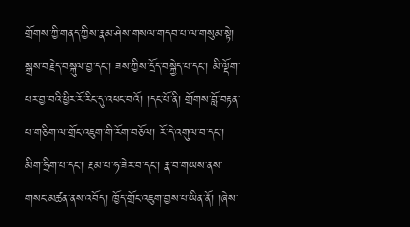གྲོགས་ཀྱི་གནད་ཀྱིས་རྣམ་ཤེས་གསལ་གདབ་པ་ལ་གསུམ་སྟེ། སྒྲས་བརྗེད་བསྐུལ་བྱ་དང་། ཟས་ཀྱིས་དྲོད་བསྐྱེད་པ་དང་། མི་ལྡོག་པར་བྱ་བའི་ཕྱིར་རོ་རིང་དུ་འཕང་བའོ། །དང་པོ་ནི། གྲོགས་བློ་བརྟན་པ་གཅིག་ལ་གྲོང་འཇུག་གི་རོག་བཅོལ། རོ་དེ་འགུལ་བ་དང་། མིག་ཧྲིག་པ་དང་། རྔམ་པ་ཧ་ཟེར་བ་དང་། རྣ་བ་གཡས་ནས་གསང་མཚན་ནས་འབོད། ཁྱོད་གྲོང་འཇུག་བྱས་པ་ཡིན་ནོ། །ཞེས་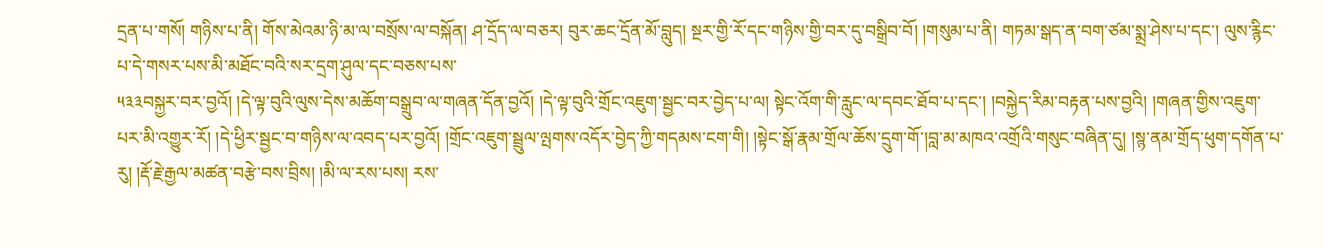དྲན་པ་གསོ། གཉིས་པ་ནི། གོས་མེའམ་ཉི་མ་ལ་བསྲོས་ལ་བསྐོན། ཤ་དྲོད་ལ་བཅར། བུར་ཆང་དྲོན་མོ་བླུད། སྔར་གྱི་རོ་དང་གཉིས་གྱི་བར་དུ་བསྒྲིབ་བོ། །གསུམ་པ་ནི། གཏམ་སྒད་ན་བག་ཙམ་སྨྲ་ཤེས་པ་དང་། ལུས་རྙིང་པ་དེ་གསར་པས་མི་མཐོང་བའི་སར་དྲག་ཤུལ་དང་བཅས་པས་
༥༣༣བསྐྱར་བར་བྱའོ། །དེ་ལྟ་བུའི་ལུས་དེས་མཆོག་བསྒྲུབ་ལ་གཞན་དོན་བྱའོ། །དེ་ལྟ་བུའི་གྲོང་འཇུག་སྦྱང་བར་བྱེད་པ་ལ། སྟེང་འོག་གི་རླུང་ལ་དབང་ཐོབ་པ་དང་། །བསྐྱེད་རིམ་བརྟན་པས་བྱའི། །གཞན་གྱིས་འཇུག་པར་མི་འགྱུར་རོ། །དེ་ཕྱིར་སྦྱང་བ་གཉིས་ལ་འབད་པར་བྱའོ། །གྲོང་འཇུག་སྦྲུལ་ལྤགས་འདོར་བྱེད་ཀྱི་གདམས་ངག་གི། །སྟེང་སྒོ་རྣམ་གྲོལ་ཆོས་དྲུག་གོ་།བླ་མ་མཁའ་འགྲོའི་གསུང་བཞིན་དུ། །སྙ་ནམ་གྲོད་ཕུག་དགོན་པ་རུ། །རྡོ་རྗེ་རྒྱལ་མཚན་བརྩེ་བས་བྲིས། །མི་ལ་རས་པས། རས་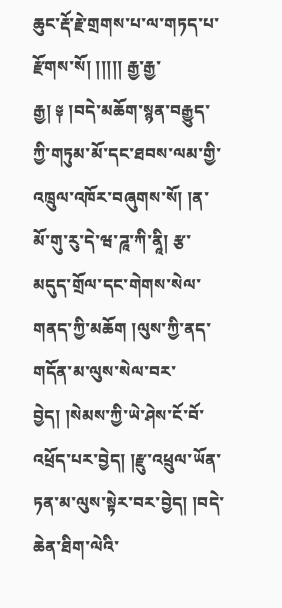ཆུང་རྡོ་རྗེ་གྲགས་པ་ལ་གཏད་པ་རྫོགས་སོ། །།།།། རྒྱ་རྒྱ་རྒྱ། ༈ །བདེ་མཆོག་སྙན་བརྒྱུད་ཀྱི་གཏུམ་མོ་དང་ཐབས་ལམ་གྱི་འཁྲུལ་འཁོར་བཞུགས་སོ། །ན་མོ་གུ་རུ་དེ་ཝ་ཌཱ་ཀི་ནཱི། རྩ་མདུད་གྲོལ་དང་གེགས་སེལ་གནད་ཀྱི་མཆོག །ལུས་ཀྱི་ནད་གདོན་མ་ལུས་སེལ་བར་བྱེད། །སེམས་ཀྱི་ཡེ་ཤེས་ངོ་བོ་འཕྲོད་པར་བྱེད། །རྫུ་འཕྲུལ་ཡོན་ཏན་མ་ལུས་སྟེར་བར་བྱེད། །བདེ་ཆེན་ཐིག་ལེའི་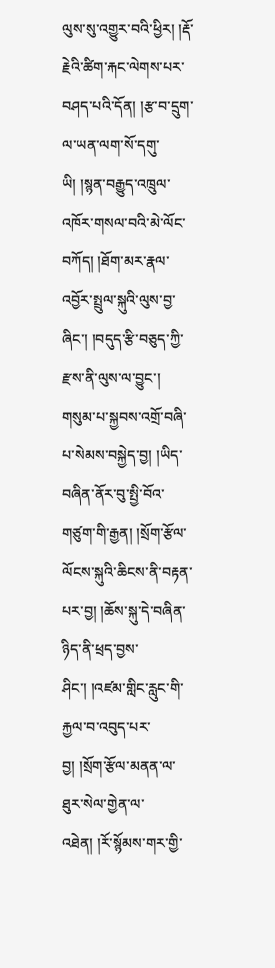ལུས་སུ་འགྱུར་བའི་ཕྱིར། །རྡོ་རྗེའི་ཚིག་རྐང་ལེགས་པར་བཤད་པའི་དོན། །རྩ་བ་དྲུག་ལ་ཡན་ལག་སོ་དགུ་ཡི། །སྙན་བརྒྱུད་འཁྲུལ་འཁོར་གསལ་བའི་མེ་ལོང་བཀོད། །ཐོག་མར་རྣལ་འབྱོར་སྤྲུལ་སྐུའི་ལུས་བྱ་ཞིང་། །བདུད་རྩི་བཅུད་ཀྱི་རྫས་ནི་ལུས་ལ་བྱུང་། གསུམ་པ་སྐྱབས་འགྲོ་བཞི་པ་སེམས་བསྐྱེད་བྱ། །ཡིད་བཞིན་ནོར་བུ་སྤྱི་བོའ་གཙུག་གི་རྒྱན། །སྲོག་རྩོལ་ལོངས་སྐུའི་ཆིངས་ནི་བརྟན་པར་བྱ། །ཆོས་སྐུ་དེ་བཞིན་ཉིད་ནི་ཕྲད་བྱས་ཤིང་། །འཛམ་གླིང་རླུང་གི་རྐྱལ་བ་འབུད་པར་བྱ། །སྲོག་རྩོལ་མནན་ལ་ཐུར་སེལ་གྱེན་ལ་འཐེན། །རོ་སྙོམས་གར་གྱི་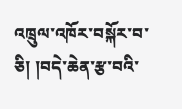འཁྲུལ་འཁོར་བསྐོར་བ་ཅི། །བདེ་ཆེན་རྩ་བའི་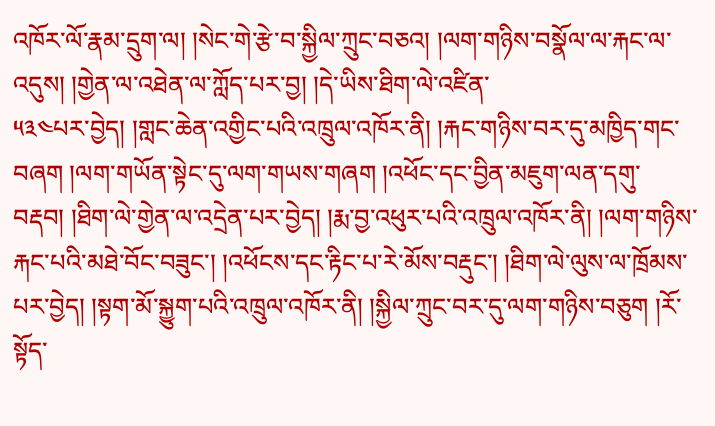འཁོར་ལོ་རྣམ་དྲུག་ལ། །སེང་གེ་རྩེ་བ་སྐྱིལ་ཀྲུང་བཅའ། །ལག་གཉིས་བསྣོལ་ལ་རྐང་ལ་འདུས། །གྱེན་ལ་འཐེན་ལ་ཀློད་པར་བྱ། །དེ་ཡིས་ཐིག་ལེ་འཛིན་
༥༣༤པར་བྱེད། །གླང་ཆེན་འགྱིང་པའི་འཁྲུལ་འཁོར་ནི། །རྐང་གཉིས་བར་དུ་མཁྱིད་གང་བཞག །ལག་གཡོན་སྟེང་དུ་ལག་གཡས་གཞག །འཕོང་དང་བྱིན་མཇུག་ལན་དགུ་བརྡབ། །ཐིག་ལེ་གྱེན་ལ་འདྲེན་པར་བྱེད། །རྨ་བྱ་འཕུར་པའི་འཁྲུལ་འཁོར་ནི། །ལག་གཉིས་རྐང་པའི་མཐེ་བོང་བཟུང་། །འཕོངས་དང་རྟིང་པ་རེ་མོས་བརྡུང་། །ཐིག་ལེ་ལུས་ལ་ཁྲོམས་པར་བྱེད། །སྟག་མོ་སྐྱུག་པའི་འཁྲུལ་འཁོར་ནི། །སྐྱིལ་ཀྲུང་བར་དུ་ལག་གཉིས་བཅུག །རོ་སྟོད་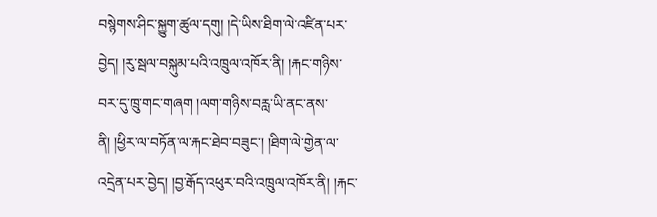བསྙེགས་ཤིང་སྐྱུག་ཚུལ་དགུ། །དེ་ཡིས་ཐིག་ལེ་འཛིན་པར་བྱེད། །རུ་སྦལ་བསྐུམ་པའི་འཁྲུལ་འཁོར་ནི། །རྐང་གཉིས་བར་དུ་ཁྲུ་གང་གཞག །ལག་གཉིས་བརླ་ཡི་ནང་ནས་ནི། །ཕྱིར་ལ་བཏོན་ལ་རྐང་ཐེབ་བཟུང་། །ཐིག་ལེ་གྱེན་ལ་འདྲེན་པར་བྱེད། །བྱ་རྒོད་འཕུར་བའི་འཁྲུལ་འཁོར་ནི། །རྐང་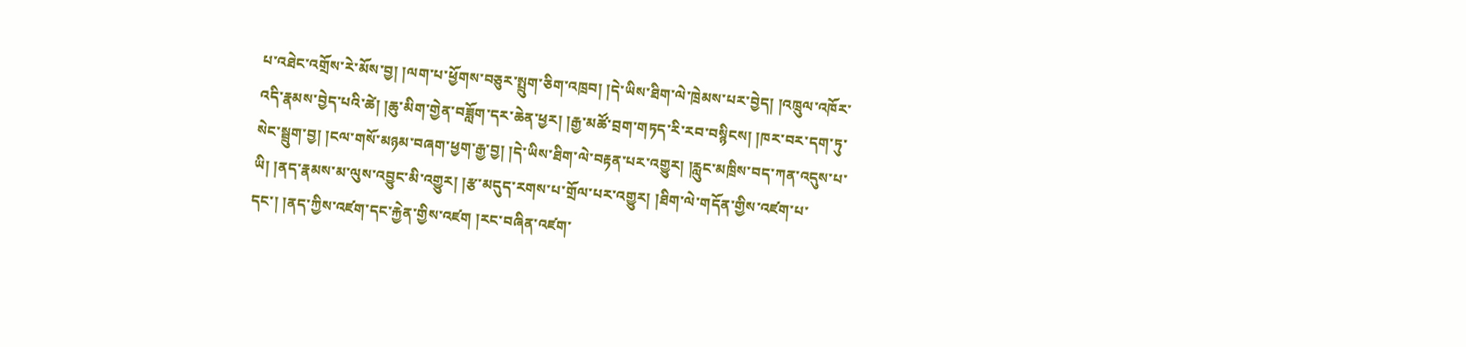པ་འཐེང་འགྲོས་རེ་མོས་བྱ། །ལག་པ་ཕྱོགས་བཅུར་སྤྲུག་ཅིག་འཁྲབ། །དེ་ཡིས་ཐིག་ལེ་ཁྲེམས་པར་བྱེད། །འཁྲུལ་འཁོར་འདི་རྣམས་བྱེད་པའི་ཚེ། །ཆུ་མིག་གྱེན་བཟློག་དར་ཆེན་ཕྱར། །རྒྱ་མཚོ་བྲག་གཏད་རི་རབ་བསྙིངས། །ཁར་བར་དག་ཏུ་སེང་སྦྲུག་བྱ། །ངལ་གསོ་མཉམ་བཞག་ཕྱག་རྒྱ་བྱ། །དེ་ཡིས་ཐིག་ལེ་བརྟན་པར་འགྱུར། །རླུང་མཁྲིས་བད་ཀན་འདུས་པ་ཡི། །ནད་རྣམས་མ་ལུས་འབྱུང་མི་འགྱུར། །རྩ་མདུད་རགས་པ་གྲོལ་པར་འགྱུར། །ཐིག་ལེ་གདོན་གྱིས་འཛག་པ་དང་། །ནད་ཀྱིས་འཛག་དང་རྐྱེན་གྱིས་འཛག །རང་བཞིན་འཛག་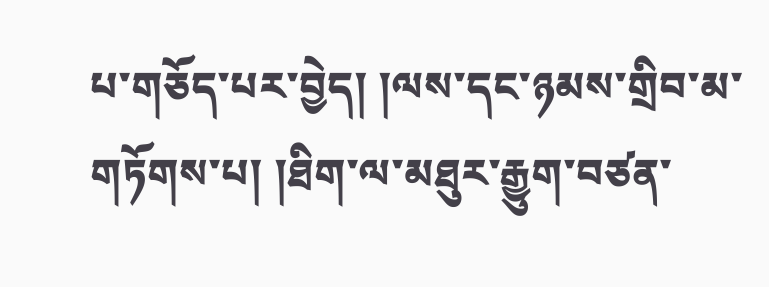པ་གཅོད་པར་བྱེད། །ལས་དང་ཉམས་གྲིབ་མ་གཏོགས་པ། །ཐིག་ལ་མཐུར་རྒྱུག་བཙན་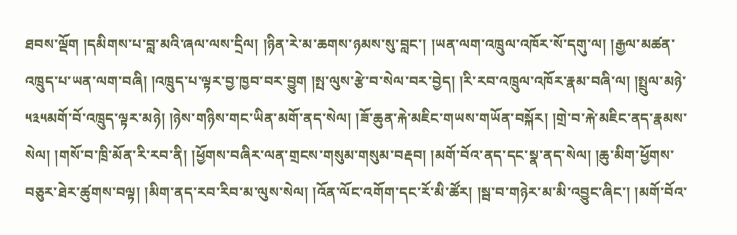ཐབས་ལྡོག །དམིགས་པ་བླ་མའི་ཞལ་ལས་དྲིལ། །ཉིན་རེ་མ་ཆགས་ཉམས་སུ་བླང་། །ཡན་ལག་འཁྲུལ་འཁོར་སོ་དགུ་ལ། །རྒྱལ་མཚན་འཁྲུད་པ་ཡན་ལག་བཞི། །འཁྲུད་པ་ལྟར་བྱ་ཁྱབ་བར་བྱུག །སྤ་ལུས་རྩེ་བ་སེལ་བར་བྱེད། །རི་རབ་འཁྲུལ་འཁོར་རྣམ་བཞི་ལ། །སྤྲུལ་མཉེ་
༥༣༥མགོ་བོ་འཁྲུད་ལྟར་མཉེ། །ཉེས་གཉིས་གང་ཡིན་མགོ་ནད་སེལ། །ཟོ་ཆུན་རྐེ་མཇིང་གཡས་གཡོན་བསྐོར། །གྲེ་བ་རྐེ་མཇིང་ནད་རྣམས་སེལ། །གསོ་བ་ཁྲི་མོན་རི་རབ་ནི། །ཕྱོགས་བཞིར་ལན་གྲངས་གསུམ་གསུམ་བརྡབ། །མགོ་བོའ་ནད་དང་སྣ་ནད་སེལ། །ཆུ་མིག་ཕྱོགས་བཅུར་ཐེར་ཚུགས་བལྟ། །མིག་ནད་རབ་རིབ་མ་ལུས་སེལ། །འོན་ལོང་འགོག་དང་རོ་མི་ཚོར། །སྦ་བ་གཉེར་མ་མི་འབྱུང་ཞིང་། །མགོ་བོའ་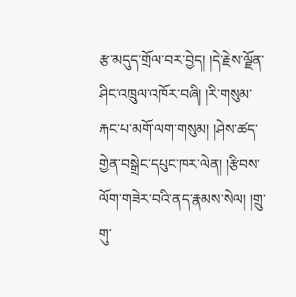རྩ་མདུད་གྲོལ་བར་བྱེད། །དེ་རྗེས་ལྗོན་ཤིང་འཁྲུལ་འཁོར་བཞི། །རི་གསུམ་རྐང་པ་མགོ་ལག་གསུམ། །ཤེས་ཚད་གྱེན་བསྒྲེང་དཔུང་ཁར་ལེན། །རྩིབས་ལོག་གཟེར་བའི་ནད་རྣམས་སེལ། །གྲུ་གུ་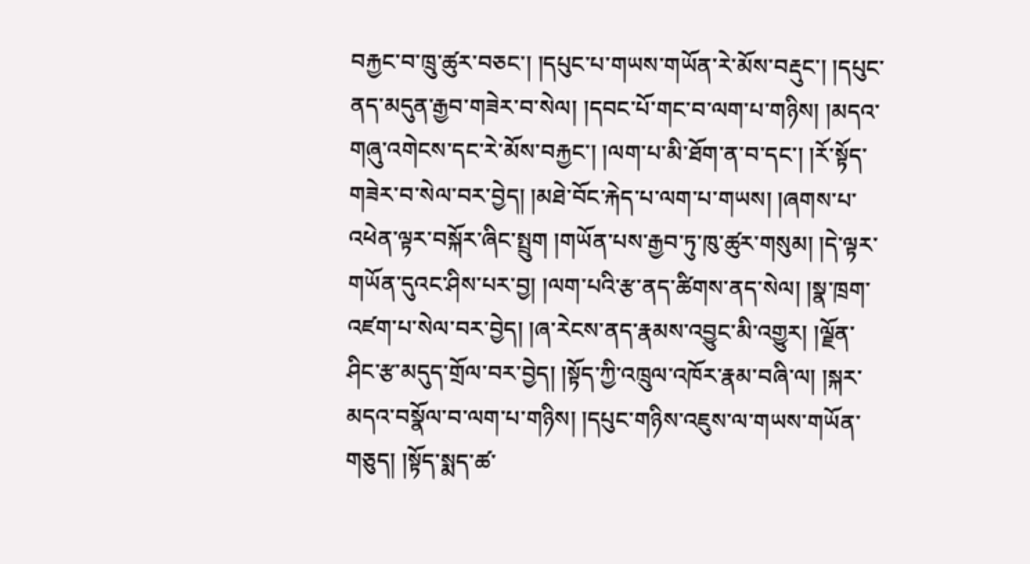བརྐྱང་བ་ཁྲུ་ཚུར་བཅང་། །དཔུང་པ་གཡས་གཡོན་རེ་མོས་བརྡུང་། །དཔུང་ནད་མདུན་རྒྱབ་གཟེར་བ་སེལ། །དབང་པོ་གང་བ་ལག་པ་གཉིས། །མདའ་གཞུ་འགེངས་དང་རེ་མོས་བརྐྱང་། །ལག་པ་མི་ཐོག་ན་བ་དང་། །རོ་སྟོད་གཟེར་བ་སེལ་བར་བྱེད། །མཐེ་བོང་རྐེད་པ་ལག་པ་གཡས། །ཞགས་པ་འཕེན་ལྟར་བསྐོར་ཞིང་སྤྲུག །གཡོན་པས་རྒྱབ་ཏུ་ཁུ་ཚུར་གསུམ། །དེ་ལྟར་གཡོན་དུའང་ཤིས་པར་བྱ། །ལག་པའི་རྩ་ནད་ཚིགས་ནད་སེལ། །སྣ་ཁྲག་འཛག་པ་སེལ་བར་བྱེད། །ཞ་རེངས་ནད་རྣམས་འབྱུང་མི་འགྱུར། །ལྗོན་ཤིང་རྩ་མདུད་གྲོལ་བར་བྱེད། །སྟོད་ཀྱི་འཁྲུལ་འཁོར་རྣམ་བཞི་ལ། །སྐར་མདའ་བསྣོལ་བ་ལག་པ་གཉིས། །དཔུང་གཉིས་འཇུས་ལ་གཡས་གཡོན་གཅུད། །སྟོད་སྨད་ཚ་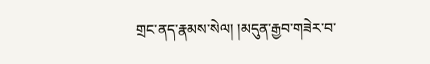གྲང་ནད་རྣམས་སེལ། །མདུན་རྒྱབ་གཟེར་བ་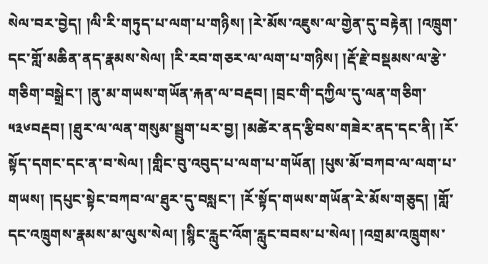སེལ་བར་བྱེད། །ལི་རི་གཏུད་པ་ལག་པ་གཉིས། །རེ་མོས་འཇུས་ལ་གྱེན་དུ་བརྟེན། །འཁྲུག་དང་གློ་མཆིན་ནད་རྣམས་སེལ། །རི་རབ་གཅར་ལ་ལག་པ་གཉིས། །རྡོ་རྗེ་བསྡམས་ལ་རྩེ་གཅིག་བསྒྲེང་། །ནུ་མ་གཡས་གཡོན་རྐན་ལ་བརྡབ། །བྲང་གི་དཀྱིལ་དུ་ལན་གཅིག་
༥༣༦བརྡབ། །ཐུར་ལ་ལན་གསུམ་སྦྲུག་པར་བྱ། །མཚེར་ནད་རྩིབས་གཟེར་ནད་དང་ནི། །རོ་སྟོད་དགང་དང་ན་བ་སེལ། །གླིང་བུ་འབུད་པ་ལག་པ་གཡོན། །པུས་མོ་བཀབ་ལ་ལག་པ་གཡས། །དཔུང་སྟེང་བཀབ་ལ་ཐུར་དུ་བསླང་། །རོ་སྟོད་གཡས་གཡོན་རེ་མོས་གཅུད། །གློ་དང་འཁྲུགས་རྣམས་མ་ལུས་སེལ། །སྙིང་རླུང་འོག་རླུང་བབས་པ་སེལ། །འགྲམ་འཁྲུགས་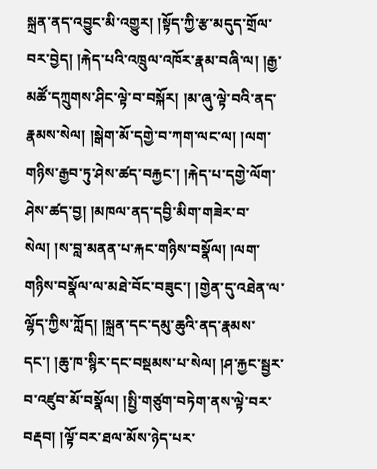སྐྲན་ནད་འབྱུང་མི་འགྱུར། །སྟོད་ཀྱི་རྩ་མདུད་གྲོལ་བར་བྱེད། །རྐེད་པའི་འཁྲུལ་འཁོར་རྣམ་བཞི་ལ། །རྒྱ་མཚོ་དཀྲུགས་ཤིང་ལྟེ་བ་བསྐོར། །མ་ཞུ་ལྟེ་བའི་ནད་རྣམས་སེལ། །སྒེག་མོ་དགྱེ་བ་ཀག་ལང་ལ། །ལག་གཉིས་རྒྱབ་ཏུ་ཤེས་ཚད་བརྐྱང་། །རྐེད་པ་དགྱེ་ལོག་ཤེས་ཚད་བྱ། །མཁལ་ནད་དབྱི་མིག་གཟེར་བ་སེལ། །ས་བླ་མནན་པ་རྐང་གཉིས་བསྣོལ། །ལག་གཉིས་བསྣོལ་ལ་མཐེ་བོང་བཟུང་། །གྱེན་དུ་འཐེན་ལ་ལྷོད་ཀྱིས་ཀློད། །སྐྲན་དང་དམུ་ཆུའི་ནད་རྣམས་དང་། །ཆུ་ཁ་སྙིར་དང་བསྡམས་པ་སེལ། །ཤ་རྐྱང་སྦྱར་བ་འཛུབ་མོ་བསྣོལ། །སྤྱི་གཙུག་བཏེག་ནས་ལྟེ་བར་བརྡབ། །ལྟོ་བར་ཐལ་མོས་ཉེད་པར་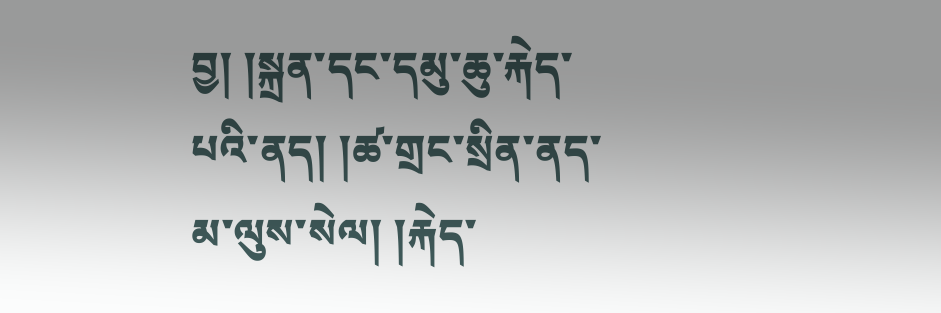བྱ། །སྐྲན་དང་དམུ་ཆུ་རྐེད་པའི་ནད། །ཚ་གྲང་སྲིན་ནད་མ་ལུས་སེལ། །རྐེད་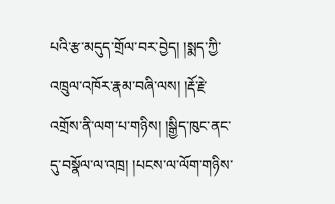པའི་རྩ་མདུད་གྲོལ་བར་བྱེད། །སྨད་ཀྱི་འཁྲུལ་འཁོར་རྣམ་བཞི་ལས། །རྡོ་རྗེ་འགྲོས་ནི་ལག་པ་གཉིས། །སྒྱིད་ཁུང་ནང་དུ་བསྣོལ་ལ་འཁྲ། །པངས་ལ་ལོག་གཉིས་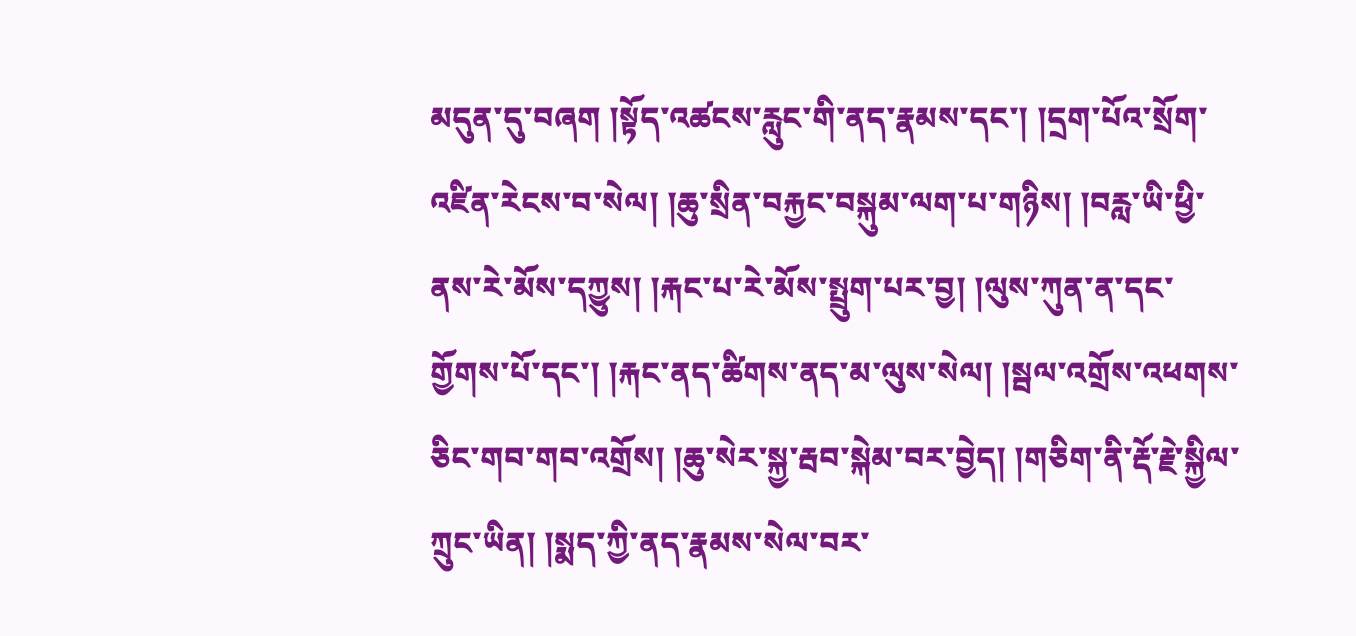མདུན་དུ་བཞག །སྟོད་འཚངས་རླུང་གི་ནད་རྣམས་དང་། །དྲག་པོའ་སྲོག་འཛིན་རེངས་བ་སེལ། །ཆུ་སྲིན་བརྐྱང་བསྐུམ་ལག་པ་གཉིས། །བརླ་ཡི་ཕྱི་ནས་རེ་མོས་དཀྱུས། །རྐང་པ་རེ་མོས་སྤྲུག་པར་བྱ། །ལུས་ཀུན་ན་དང་གྱོགས་པོ་དང་། །རྐང་ནད་ཚིགས་ནད་མ་ལུས་སེལ། །སྦལ་འགྲོས་འཕགས་ཅིང་གབ་གབ་འགྲོས། །ཆུ་སེར་སྐྱ་རྦབ་སྐེམ་བར་བྱེད། །གཅིག་ནི་རྡོ་རྗེ་སྐྱིལ་ཀྲུང་ཡིན། །སྨད་ཀྱི་ནད་རྣམས་སེལ་བར་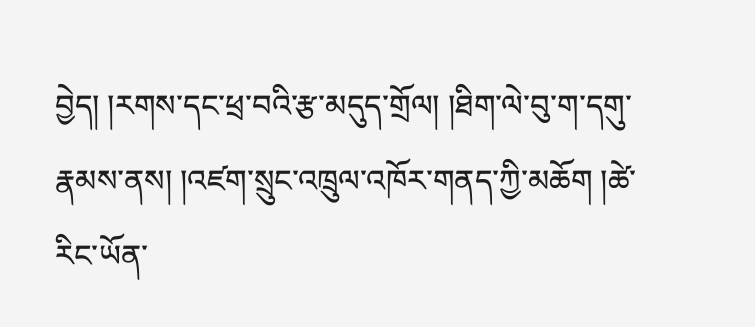བྱེད། །རགས་དང་ཕྲ་བའི་རྩ་མདུད་གྲོལ། །ཐིག་ལེ་བུ་ག་དགུ་རྣམས་ནས། །འཛག་སྲུང་འཁྲུལ་འཁོར་གནད་ཀྱི་མཆོག །ཚེ་རིང་ཡོན་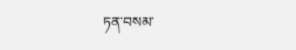ཏན་བསམ་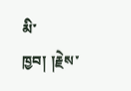མི་ཁྱབ། །རྗེས་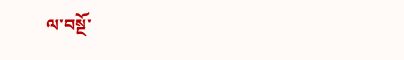ལ་བསྔོ་